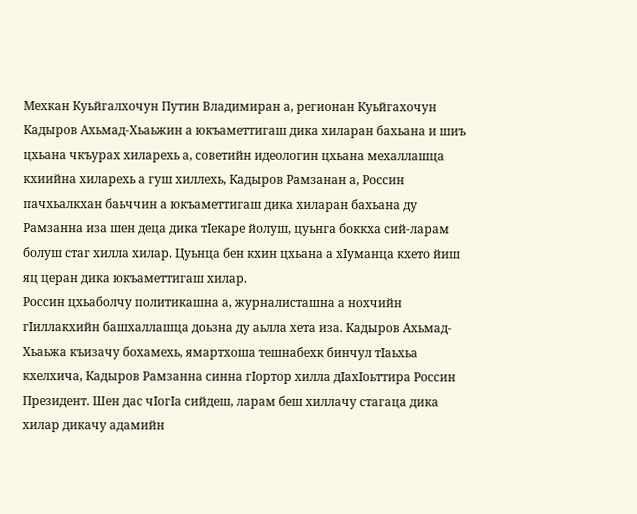Мехкан Куьйгалхочун Путин Владимиран а, регионан Куьйгахочун Кадыров Ахьмад-Хьаьжин а юкъаметтигаш дика хиларан бахьана и шиъ цхьана чкъурах хиларехь а, советийн идеологин цхьана мехаллашца кхиийна хиларехь а гуш хиллехь, Кадыров Рамзанан а, Россин пачхьалкхан баьччин а юкъаметтигаш дика хиларан бахьана ду Рамзанна иза шен деца дика тIекаре йолуш, цуьнга боккха сий-ларам болуш стаг хилла хилар. Цуьнца бен кхин цхьана а хIуманца кхето йиш яц церан дика юкъаметтигаш хилар.
Россин цхьаболчу политикашна а, журналисташна а нохчийн гIиллакхийн башхаллашца доьзна ду аьлла хета иза. Кадыров Ахьмад-Хьаьжа къизачу бохамехь, ямартхоша тешнабехк бинчул тIаьхьа кхелхича, Кадыров Рамзанна синна гIортор хилла дIахIоьттира Россин Президент. Шен дас чIогIа сийдеш, ларам беш хиллачу стагаца дика хилар дикачу адамийн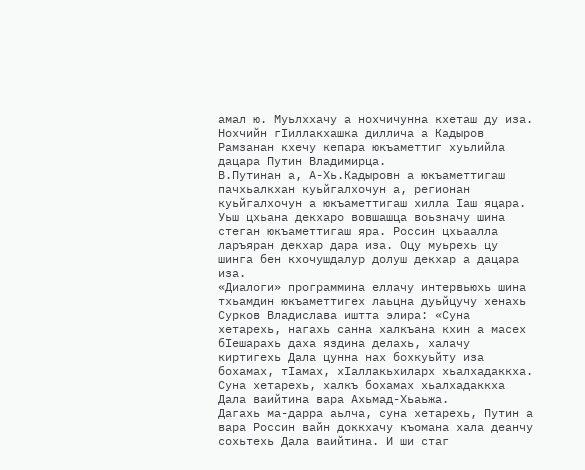амал ю. Муьлххачу а нохчичунна кхеташ ду иза. Нохчийн гIиллакхашка диллича а Кадыров Рамзанан кхечу кепара юкъаметтиг хуьлийла дацара Путин Владимирца.
В.Путинан а, А-Хь.Кадыровн а юкъаметтигаш пачхьалкхан куьйгалхочун а, регионан куьйгалхочун а юкъаметтигаш хилла Iаш яцара. Уьш цхьана декхаро вовшашца воьзначу шина стеган юкъаметтигаш яра. Россин цхьаалла ларъяран декхар дара иза. Оцу муьрехь цу шинга бен кхочушдалур долуш декхар а дацара иза.
«Диалоги» программина еллачу интервьюхь шина тхьамдин юкъаметтигех лаьцна дуьйцучу хенахь Сурков Владислава иштта элира: «Суна хетарехь, нагахь санна халкъана кхин а масех бIешарахь даха яздина делахь, халачу киртигехь Дала цунна нах бохкуьйту иза бохамах, тIамах, хIаллакьхиларх хьалхадаккха. Суна хетарехь, халкъ бохамах хьалхадаккха Дала ваийтина вара Ахьмад-Хьаьжа.
Дагахь ма-дарра аьлча, суна хетарехь, Путин а вара Россин вайн доккхачу къомана хала деанчу сохьтехь Дала ваийтина. И ши стаг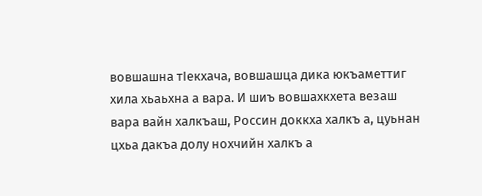вовшашна тIекхача, вовшашца дика юкъаметтиг хила хьаьхна а вара. И шиъ вовшахкхета везаш вара вайн халкъаш, Россин доккха халкъ а, цуьнан цхьа дакъа долу нохчийн халкъ а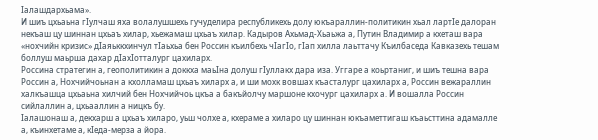Iалашдархьама».
И шиъ цхьаьна гIулчаш яха волалушшехь гучуделира республикехь долу юкъараллин-политикин хьал лартIе далоран некъаш цу шиннан цхьаъ хилар, хьежамаш цхьаъ хилар. Кадыров Ахьмад-Хьаьжа а, Путин Владимир а кхеташ вара «нохчийн кризис» дIаяьккхинчул тIаьхьа бен Россин къилбехь чIагIо, гIап хилла лаьттачу Къилбаседа Кавказехь тешам боллуш маьрша дахар дIахIотталург цахиларх.
Россина стратегин а, геополитикин а доккха маьIна долуш гIуллакх дара иза. Уггаре а коьртаниг, и шиъ тешна вара Россин а, Нохчийчоьнан а кхолламаш цхьаъ хиларх а, и ши мохк вовшах къасталург цахиларх а, Россин вежараллин халкъашца цхьаьна хилчий бен Нохчийчоь цкъа а бакъйолчу маршоне кхочург цахиларх а. И вошалла Россин сийлаллин а, цхьааллин а ницкъ бу.
Iалашонаш а, декхарш а цхьаъ хиларо, уьш чолхе а, кхераме а хиларо цу шиннан юкъаметтигаш къаьсттина адамалле а, къинхетаме а, кIеда-мерза а йора.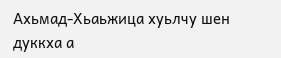Ахьмад-Хьаьжица хуьлчу шен дуккха а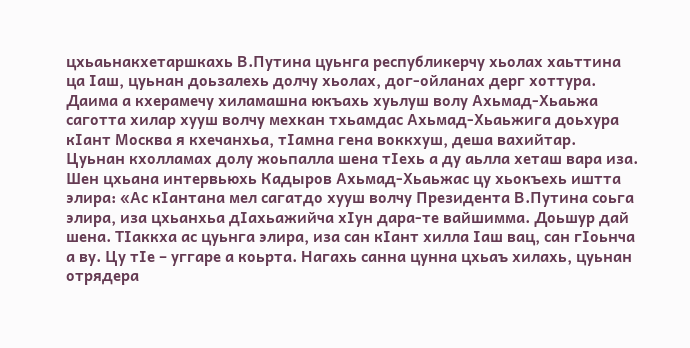цхьаьнакхетаршкахь В.Путина цуьнга республикерчу хьолах хаьттина ца Iаш, цуьнан доьзалехь долчу хьолах, дог-ойланах дерг хоттура. Даима а кхерамечу хиламашна юкъахь хуьлуш волу Ахьмад-Хьаьжа саготта хилар хууш волчу мехкан тхьамдас Ахьмад-Хьаьжига доьхура кIант Москва я кхечанхьа, тIамна гена воккхуш, деша вахийтар. Цуьнан кхолламах долу жоьпалла шена тIехь а ду аьлла хеташ вара иза.
Шен цхьана интервьюхь Кадыров Ахьмад-Хьаьжас цу хьокъехь иштта элира: «Ас кIантана мел сагатдо хууш волчу Президента В.Путина соьга элира, иза цхьанхьа дIахьажийча хIун дара-те вайшимма. Доьшур дай шена. ТIаккха ас цуьнга элира, иза сан кIант хилла Iаш вац, сан гIоьнча а ву. Цу тIе – уггаре а коьрта. Нагахь санна цунна цхьаъ хилахь, цуьнан отрядера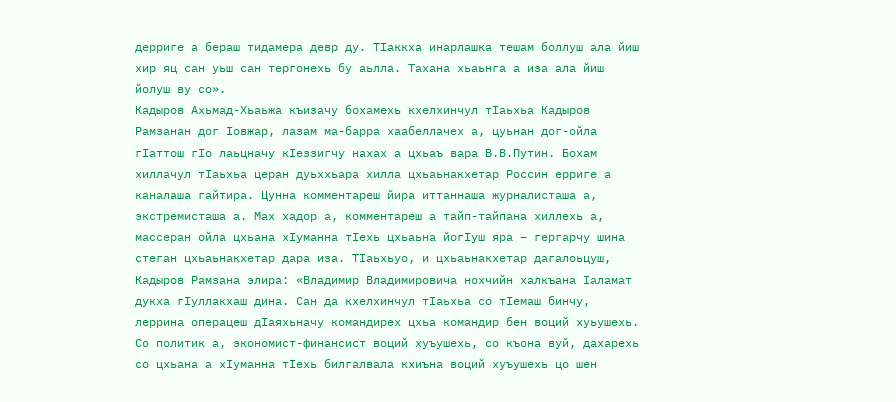дерриге а бераш тидамера девр ду. ТIаккха инарлашка тешам боллуш ала йиш хир яц сан уьш сан тергонехь бу аьлла. Тахана хьаьнга а иза ала йиш йолуш ву со».
Кадыров Ахьмад-Хьаьжа къизачу бохамехь кхелхинчул тIаьхьа Кадыров Рамзанан дог Iовжар, лазам ма-барра хаабеллачех а, цуьнан дог-ойла гIаттош гIо лаьцначу кIеззигчу нахах а цхьаъ вара В.В.Путин. Бохам хиллачул тIаьхьа церан дуьххьара хилла цхьаьнакхетар Россин ерриге а каналаша гайтира. Цунна комментареш йира иттаннаша журналисташа а, экстремисташа а. Мах хадор а, комментареш а тайп-тайпана хиллехь а, массеран ойла цхьана хIуманна тIехь цхьаьна йогIуш яра – гергарчу шина стеган цхьаьнакхетар дара иза. ТIаьхьуо, и цхьаьнакхетар дагалоьцуш, Кадыров Рамзана элира: «Владимир Владимировича нохчийн халкъана Iаламат дукха гIуллакхаш дина. Сан да кхелхинчул тIаьхьа со тIемаш бинчу, леррина операцеш дIаяхьначу командирех цхьа командир бен воций хуьушехь. Со политик а, экономист-финансист воций хуъушехь, со къона вуй, дахарехь со цхьана а хIуманна тIехь билгалвала кхиъна воций хуъушехь цо шен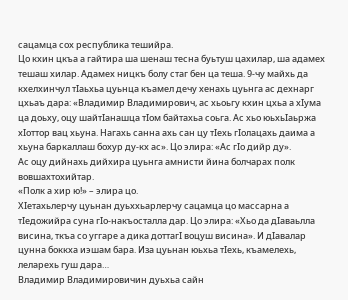сацамца сох республика тешийра.
Цо кхин цкъа а гайтира ша шенаш тесна буьтуш цахилар, ша адамех тешаш хилар. Адамех ницкъ болу стаг бен ца теша. 9-чу майхь да кхелхинчул тIаьхьа цуьнца къамел дечу хенахь цуьнга ас дехнарг цхьаъ дара: «Владимир Владимирович, ас хьоьгу кхин цхьа а хIума ца доьху, оцу шайтIанашца тIом байтахьа соьга. Ас хьо юьхьIаьржа хIоттор вац хьуна. Нагахь санна ахь сан цу тIехь гIолацахь даима а хьуна баркаллаш бохур ду-кх ас». Цо элира: «Ас гIо дийр ду».
Ас оцу дийнахь дийхира цуьнга амнисти йина болчарах полк вовшахтохийтар.
«Полк а хир ю!» – элира цо.
ХIетахьлерчу цуьнан дуьххьарлерчу сацамца цо массарна а тIедожийра суна гIо-накъосталла дар. Цо элира: «Хьо да дIаваьлла висина, ткъа со уггаре а дика доттагI воцуш висина». И дIавалар цунна боккха иэшам бара. Иза цуьнан юьхьа тIехь, къамелехь, леларехь гуш дара…
Владимир Владимировичин дуьхьа сайн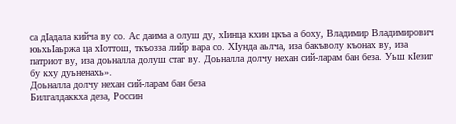са дIадала кийча ву со. Ас даима а олуш ду, хIинца кхин цкъа а боху, Владимир Владимирович юьхьIаьржа ца хIоттош, ткъозза лийр вара со. ХIунда аьлча, иза бакъволу къонах ву, иза патриот ву, иза доьналла долуш стаг ву. Доьналла долчу нехан сий-ларам бан беза. Уьш кIезиг бу кху дуьненахь».
Доьналла долчу нехан сий-ларам бан беза
Билгалдаккха деза, Россин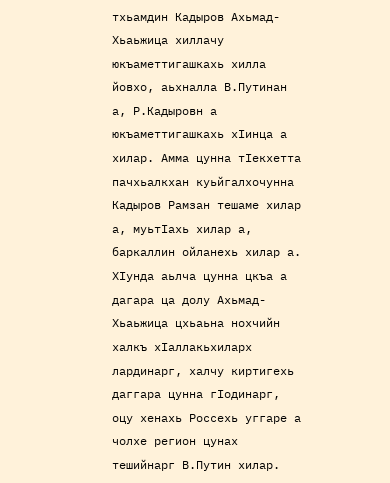тхьамдин Кадыров Ахьмад-Хьаьжица хиллачу юкъаметтигашкахь хилла йовхо, аьхналла В.Путинан а, Р.Кадыровн а юкъаметтигашкахь хIинца а хилар. Амма цунна тIекхетта пачхьалкхан куьйгалхочунна Кадыров Рамзан тешаме хилар а, муьтIахь хилар а, баркаллин ойланехь хилар а. ХIунда аьлча цунна цкъа а дагара ца долу Ахьмад-Хьаьжица цхьаьна нохчийн халкъ хIаллакьхиларх лардинарг, халчу киртигехь даггара цунна гIодинарг, оцу хенахь Россехь уггаре а чолхе регион цунах тешийнарг В.Путин хилар.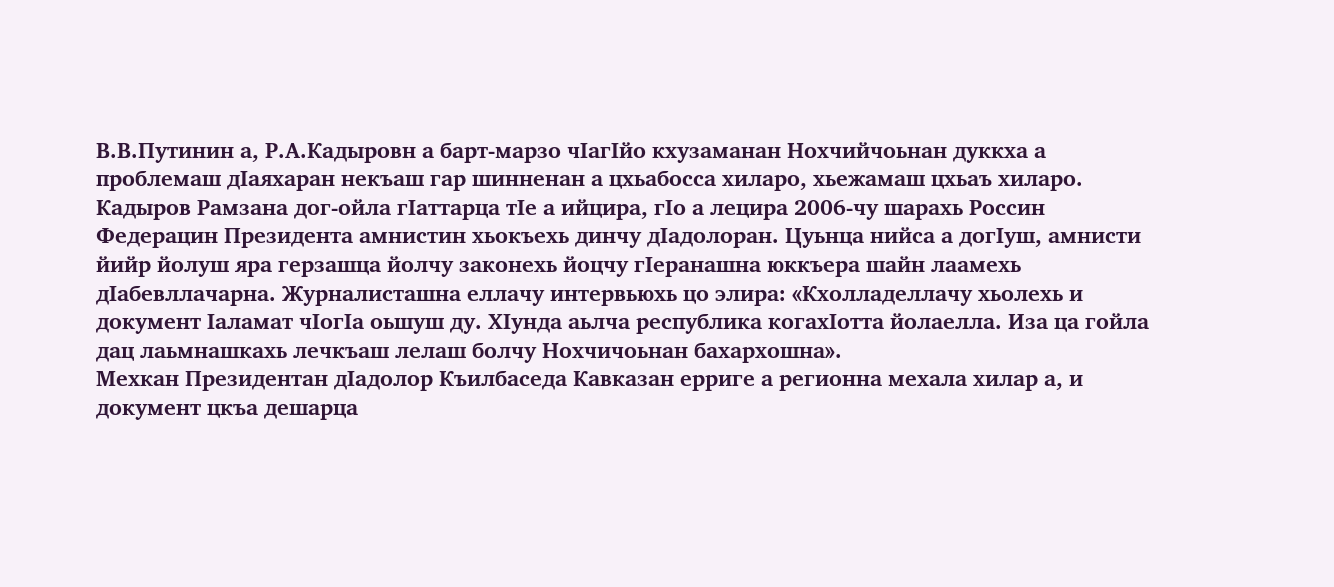В.В.Путинин а, Р.А.Кадыровн а барт-марзо чIагIйо кхузаманан Нохчийчоьнан дуккха а проблемаш дIаяхаран некъаш гар шинненан а цхьабосса хиларо, хьежамаш цхьаъ хиларо.
Кадыров Рамзана дог-ойла гIаттарца тIе а ийцира, гIо а лецира 2006-чу шарахь Россин Федерацин Президента амнистин хьокъехь динчу дIадолоран. Цуьнца нийса а догIуш, амнисти йийр йолуш яра герзашца йолчу законехь йоцчу гIеранашна юккъера шайн лаамехь дIабевллачарна. Журналисташна еллачу интервьюхь цо элира: «Кхолладеллачу хьолехь и документ Iаламат чIогIа оьшуш ду. ХIунда аьлча республика когахIотта йолаелла. Иза ца гойла дац лаьмнашкахь лечкъаш лелаш болчу Нохчичоьнан бахархошна».
Мехкан Президентан дIадолор Къилбаседа Кавказан ерриге а регионна мехала хилар а, и документ цкъа дешарца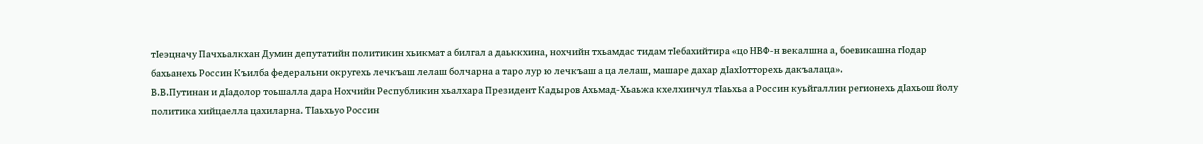тIеэцначу Пачхьалкхан Думин депутатийн политикин хьикмат а билгал а даьккхина, нохчийн тхьамдас тидам тIебахийтира «цо НВФ-н векалшна а, боевикашна гIодар бахьанехь Россин Къилба федеральни округехь лечкъаш лелаш болчарна а таро лур ю лечкъаш а ца лелаш, машаре дахар дIахIотторехь дакъалаца».
В.В.Путинан и дIадолор тоьшалла дара Нохчийн Республикин хьалхара Президент Кадыров Ахьмад-Хьаьжа кхелхинчул тIаьхьа а Россин куьйгаллин регионехь дIахьош йолу политика хийцаелла цахиларна. ТIаьхьуо Россин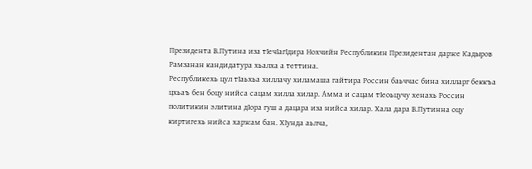Президента В.Путина иза тIечIагIдира Нохчийн Республикин Президентан дарже Кадыров Рамзанан кандидатура хьалха а теттина.
Республикехь цул тIаьхьа хиллачу хиламаша гайтира Россин баьччас бина хилларг беккъа цхьаъ бен боцу нийса сацам хилла хилар. Амма и сацам тIеоьцучу хенахь Россин политикин элитина дIора гуш а дацара иза нийса хилар. Хала дара В.Путинна оцу киртигехь нийса харжам бан. ХIунда аьлча,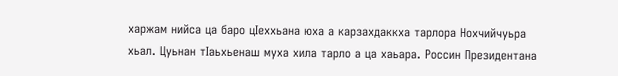харжам нийса ца баро цIеххьана юха а карзахдаккха тарлора Нохчийчуьра хьал. Цуьнан тIаьхьенаш муха хила тарло а ца хаьара. Россин Президентана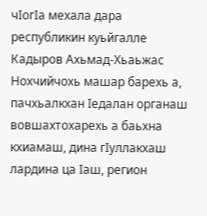чIогIа мехала дара республикин куьйгалле Кадыров Ахьмад-Хьаьжас Нохчийчохь машар барехь а, пачхьалкхан Iедалан органаш вовшахтохарехь а баьхна кхиамаш, дина гIуллакхаш лардина ца Iаш, регион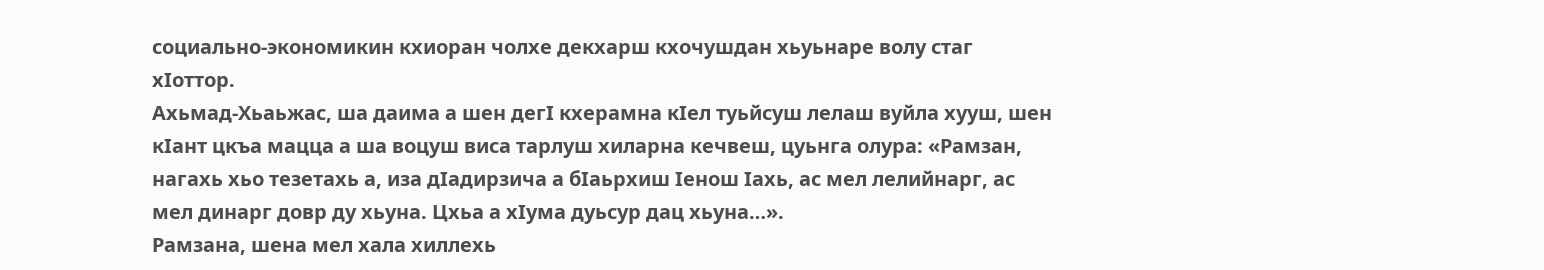социально-экономикин кхиоран чолхе декхарш кхочушдан хьуьнаре волу стаг хIоттор.
Ахьмад-Хьаьжас, ша даима а шен дегI кхерамна кIел туьйсуш лелаш вуйла хууш, шен кIант цкъа мацца а ша воцуш виса тарлуш хиларна кечвеш, цуьнга олура: «Рамзан, нагахь хьо тезетахь а, иза дIадирзича а бIаьрхиш Iенош Iахь, ас мел лелийнарг, ас мел динарг довр ду хьуна. Цхьа а хIума дуьсур дац хьуна…».
Рамзана, шена мел хала хиллехь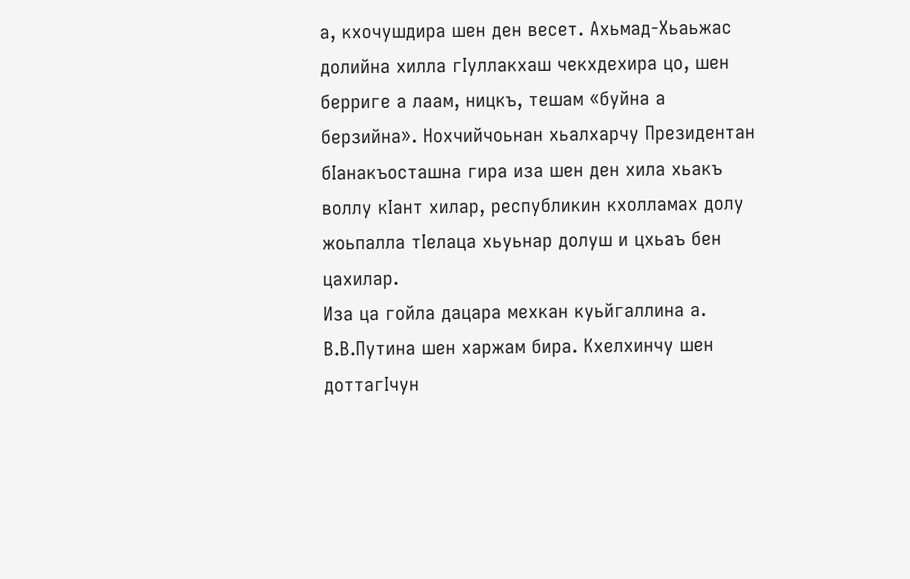а, кхочушдира шен ден весет. Ахьмад-Хьаьжас долийна хилла гIуллакхаш чекхдехира цо, шен берриге а лаам, ницкъ, тешам «буйна а берзийна». Нохчийчоьнан хьалхарчу Президентан бIанакъосташна гира иза шен ден хила хьакъ воллу кIант хилар, республикин кхолламах долу жоьпалла тIелаца хьуьнар долуш и цхьаъ бен цахилар.
Иза ца гойла дацара мехкан куьйгаллина а. В.В.Путина шен харжам бира. Кхелхинчу шен доттагIчун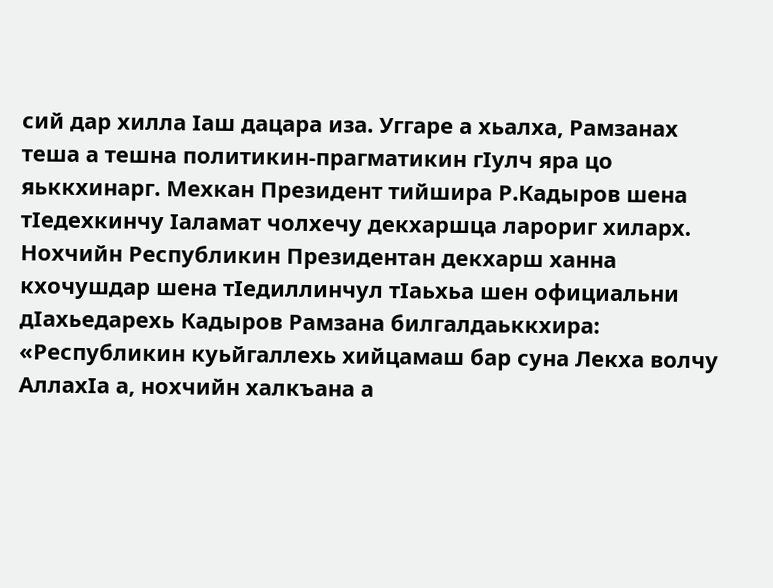сий дар хилла Iаш дацара иза. Уггаре а хьалха, Рамзанах теша а тешна политикин-прагматикин гIулч яра цо яьккхинарг. Мехкан Президент тийшира Р.Кадыров шена тIедехкинчу Iаламат чолхечу декхаршца ларориг хиларх.
Нохчийн Республикин Президентан декхарш ханна кхочушдар шена тIедиллинчул тIаьхьа шен официальни дIахьедарехь Кадыров Рамзана билгалдаьккхира: «Республикин куьйгаллехь хийцамаш бар суна Лекха волчу АллахIа а, нохчийн халкъана а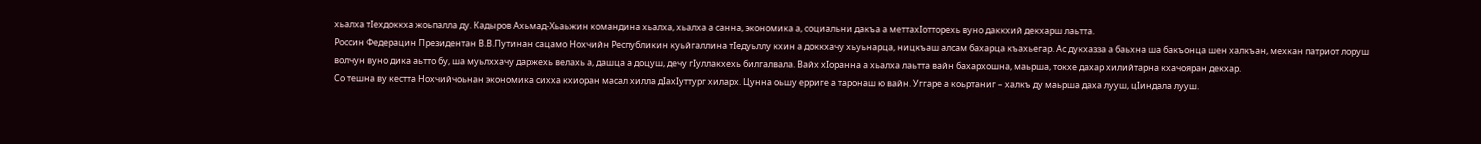хьалха тIехдоккха жоьпалла ду. Кадыров Ахьмад-Хьаьжин командина хьалха, хьалха а санна, экономика а, социальни дакъа а меттахIотторехь вуно даккхий декхарш лаьтта.
Россин Федерацин Президентан В.В.Путинан сацамо Нохчийн Республикин куьйгаллина тIедуьллу кхин а доккхачу хьуьнарца, ницкъаш алсам бахарца къахьегар. Ас дукхазза а баьхна ша бакъонца шен халкъан, мехкан патриот лоруш волчун вуно дика аьтто бу, ша муьлххачу даржехь велахь а, дашца а доцуш, дечу гIуллакхехь билгалвала. Вайх хIоранна а хьалха лаьтта вайн бахархошна, маьрша, токхе дахар хилийтарна кхачояран декхар.
Со тешна ву кестта Нохчийчоьнан экономика сихха кхиоран масал хилла дIахIуттург хиларх. Цунна оьшу ерриге а таронаш ю вайн. Уггаре а коьртаниг – халкъ ду маьрша даха лууш, цIиндала лууш.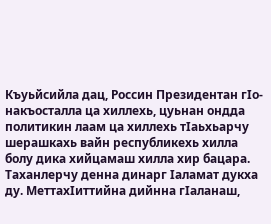Къуьйсийла дац, Россин Президентан гIо-накъосталла ца хиллехь, цуьнан ондда политикин лаам ца хиллехь тIаьхьарчу шерашкахь вайн республикехь хилла болу дика хийцамаш хилла хир бацара. Таханлерчу денна динарг Iаламат дукха ду. МеттахIиттийна дийнна гIаланаш,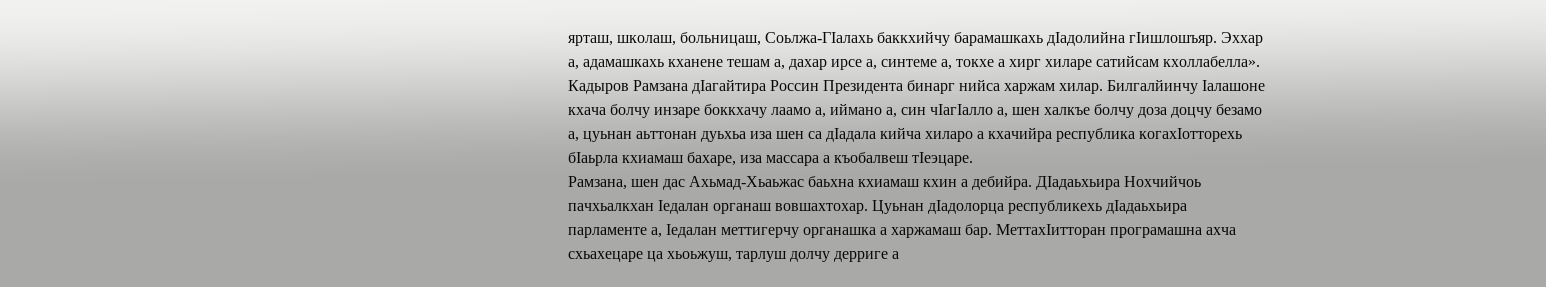ярташ, школаш, больницаш, Соьлжа-ГIалахь баккхийчу барамашкахь дIадолийна гIишлошъяр. Эххар а, адамашкахь кханене тешам а, дахар ирсе а, синтеме а, токхе а хирг хиларе сатийсам кхоллабелла».
Кадыров Рамзана дIагайтира Россин Президента бинарг нийса харжам хилар. Билгалйинчу Iалашоне кхача болчу инзаре боккхачу лаамо а, иймано а, син чIагIалло а, шен халкъе болчу доза доцчу безамо а, цуьнан аьттонан дуьхьа иза шен са дIадала кийча хиларо а кхачийра республика когахIотторехь бIаьрла кхиамаш бахаре, иза массара а къобалвеш тIеэцаре.
Рамзана, шен дас Ахьмад-Хьаьжас баьхна кхиамаш кхин а дебийра. ДIадаьхьира Нохчийчоь пачхьалкхан Iедалан органаш вовшахтохар. Цуьнан дIадолорца республикехь дIадаьхьира парламенте а, Iедалан меттигерчу органашка а харжамаш бар. МеттахIитторан програмашна ахча схьахецаре ца хьоьжуш, тарлуш долчу дерриге а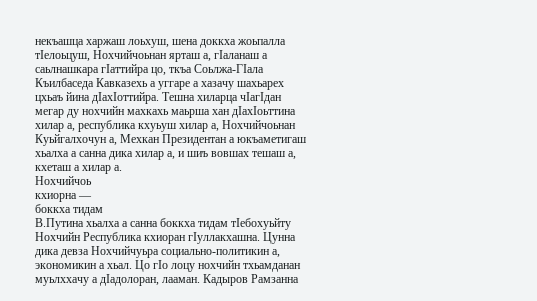некъашца харжаш лоьхуш, шена доккха жоьпалла тIелоьцуш, Нохчийчоьнан ярташ а, гIаланаш а саьлнашкара гIаттийра цо, ткъа Соьлжа-ГIала Къилбаседа Кавказехь а уггаре а хазачу шахьарех цхьаъ йина дIахIоттийра. Тешна хиларца чIагIдан мегар ду нохчийн махкахь маьрша хан дIахIоьттина хилар а, республика кхуьуш хилар а, Нохчийчоьнан Куьйгалхочун а, Мехкан Президентан а юкъаметигаш хьалха а санна дика хилар а, и шиъ вовшах тешаш а, кхеташ а хилар а.
Нохчийчоь
кхиорна —
боккха тидам
В.Путина хьалха а санна боккха тидам тIебохуьйту Нохчийн Республика кхиоран гIуллакхашна. Цунна дика девза Нохчийчуьра социально-политикин а, экономикин а хьал. Цо гIо лоцу нохчийн тхьамданан муьлххачу а дIадолоран, лааман. Кадыров Рамзанна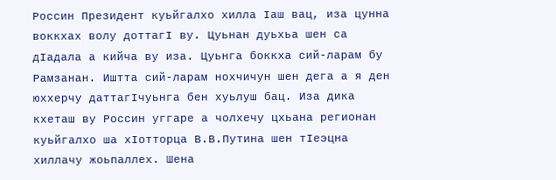Россин Президент куьйгалхо хилла Iаш вац, иза цунна воккхах волу доттагI ву. Цуьнан дуьхьа шен са дIадала а кийча ву иза. Цуьнга боккха сий-ларам бу Рамзанан. Иштта сий-ларам нохчичун шен дега а я ден юххерчу даттагIчуьнга бен хуьлуш бац. Иза дика кхеташ ву Россин уггаре а чолхечу цхьана регионан куьйгалхо ша хIотторца В.В.Путина шен тIеэцна хиллачу жоьпаллех. Шена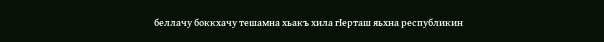беллачу боккхачу тешамна хьакъ хила гIерташ яьхна республикин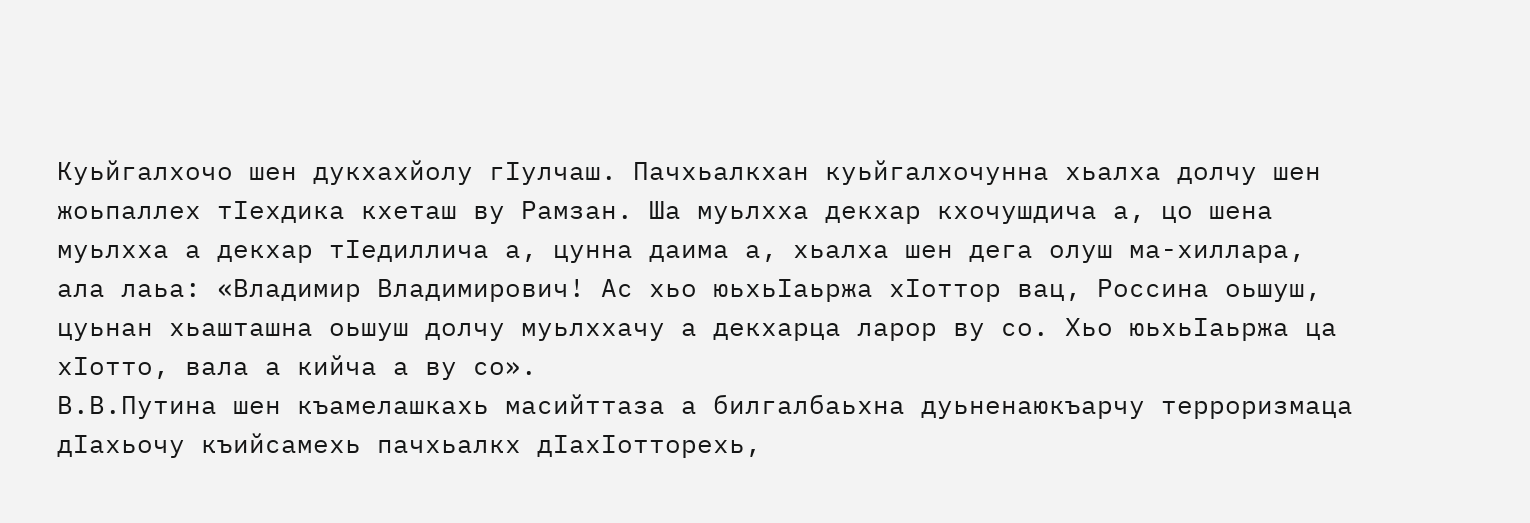Куьйгалхочо шен дукхахйолу гIулчаш. Пачхьалкхан куьйгалхочунна хьалха долчу шен жоьпаллех тIехдика кхеташ ву Рамзан. Ша муьлхха декхар кхочушдича а, цо шена муьлхха а декхар тIедиллича а, цунна даима а, хьалха шен дега олуш ма-хиллара, ала лаьа: «Владимир Владимирович! Ас хьо юьхьIаьржа хIоттор вац, Россина оьшуш, цуьнан хьашташна оьшуш долчу муьлххачу а декхарца ларор ву со. Хьо юьхьIаьржа ца хIотто, вала а кийча а ву со».
В.В.Путина шен къамелашкахь масийттаза а билгалбаьхна дуьненаюкъарчу терроризмаца дIахьочу къийсамехь пачхьалкх дIахIотторехь,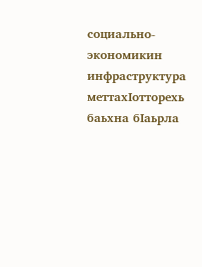социально-экономикин инфраструктура меттахIотторехь баьхна бIаьрла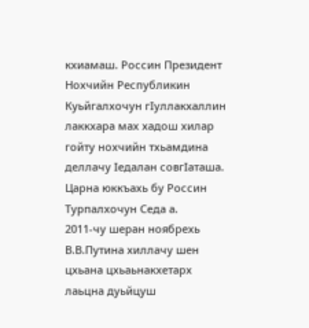кхиамаш. Россин Президент Нохчийн Республикин Куьйгалхочун гIуллакхаллин лаккхара мах хадош хилар гойту нохчийн тхьамдина деллачу Iедалан совгIаташа. Царна юккъахь бу Россин Турпалхочун Седа а.
2011-чу шеран ноябрехь В.В.Путина хиллачу шен цхьана цхьаьнакхетарх лаьцна дуьйцуш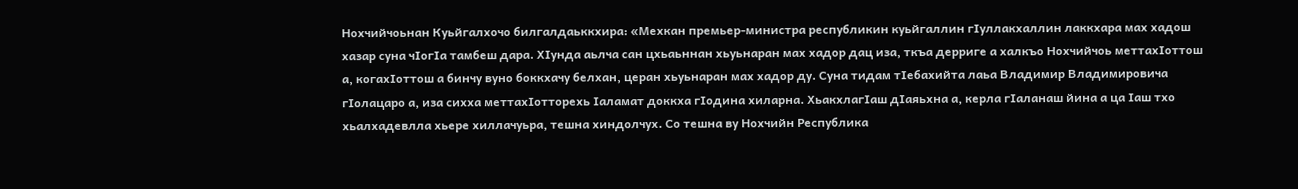Нохчийчоьнан Куьйгалхочо билгалдаьккхира: «Мехкан премьер-министра республикин куьйгаллин гIуллакхаллин лаккхара мах хадош хазар суна чIогIа тамбеш дара. ХIунда аьлча сан цхьаьннан хьуьнаран мах хадор дац иза, ткъа дерриге а халкъо Нохчийчоь меттахIоттош а, когахIоттош а бинчу вуно боккхачу белхан, церан хьуьнаран мах хадор ду. Суна тидам тIебахийта лаьа Владимир Владимировича гIолацаро а, иза сихха меттахIотторехь Iаламат доккха гIодина хиларна. ХьакхлагIаш дIаяьхна а, керла гIаланаш йина а ца Iаш тхо хьалхадевлла хьере хиллачуьра, тешна хиндолчух. Со тешна ву Нохчийн Республика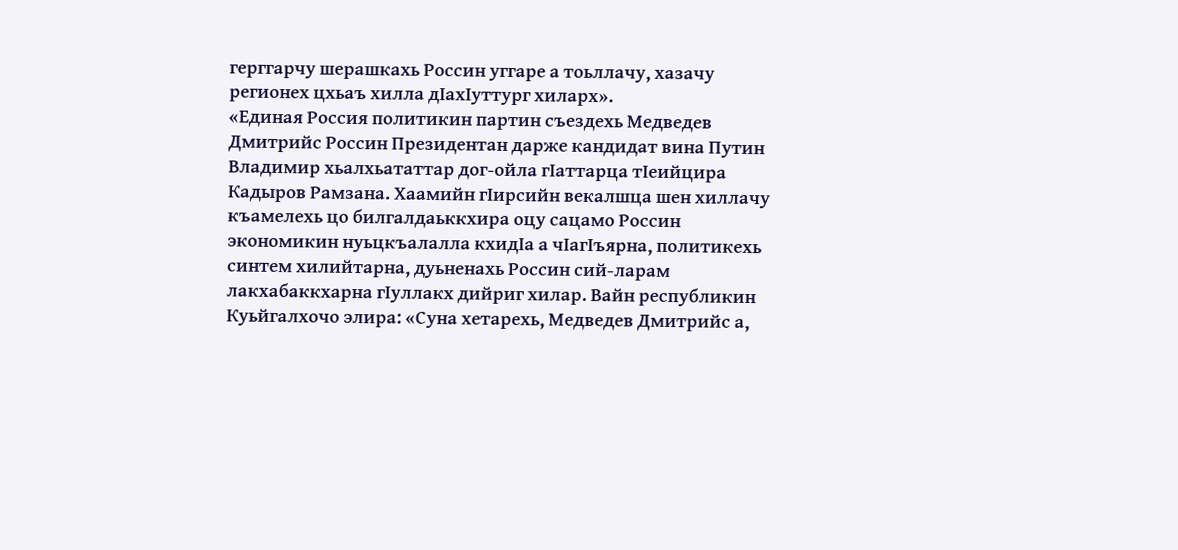герггарчу шерашкахь Россин уггаре а тоьллачу, хазачу регионех цхьаъ хилла дIахIуттург хиларх».
«Единая Россия политикин партин съездехь Медведев Дмитрийс Россин Президентан дарже кандидат вина Путин Владимир хьалхьататтар дог-ойла гIаттарца тIеийцира Кадыров Рамзана. Хаамийн гIирсийн векалшца шен хиллачу къамелехь цо билгалдаьккхира оцу сацамо Россин экономикин нуьцкъалалла кхидIа а чIагIъярна, политикехь синтем хилийтарна, дуьненахь Россин сий-ларам лакхабаккхарна гIуллакх дийриг хилар. Вайн республикин Куьйгалхочо элира: «Суна хетарехь, Медведев Дмитрийс а,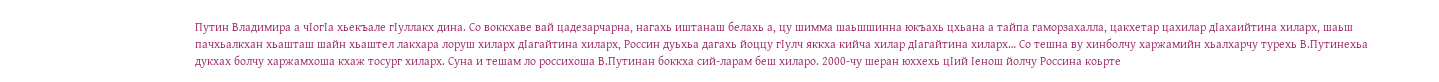Путин Владимира а чIогIа хьекъале гIуллакх дина. Со воккхаве вай цадезарчарна, нагахь иштанаш белахь а, цу шимма шаьшшинна юкъахь цхьана а тайпа гаморзахалла, цакхетар цахилар дIахаийтина хиларх, шаьш пачхьалкхан хьашташ шайн хьаштел лакхара лоруш хиларх дIагайтина хиларх, Россин дуьхьа дагахь йоццу гIулч яккха кийча хилар дIагайтина хиларх… Со тешна ву хинболчу харжамийн хьалхарчу турехь В.Путинехьа дукхах болчу харжамхоша кхаж тосург хиларх. Суна и тешам ло россихоша В.Путинан боккха сий-ларам беш хиларо. 2000-чу шеран юххехь цIий Iенош йолчу Россина коьрте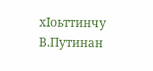хIоьттинчу В.Путинан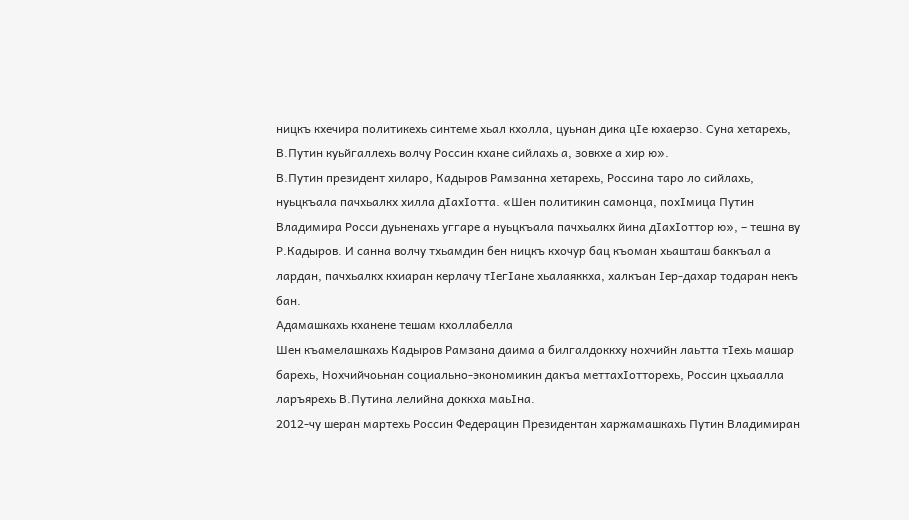ницкъ кхечира политикехь синтеме хьал кхолла, цуьнан дика цIе юхаерзо. Суна хетарехь, В.Путин куьйгаллехь волчу Россин кхане сийлахь а, зовкхе а хир ю».
В.Путин президент хиларо, Кадыров Рамзанна хетарехь, Россина таро ло сийлахь, нуьцкъала пачхьалкх хилла дIахIотта. «Шен политикин самонца, похIмица Путин Владимира Росси дуьненахь уггаре а нуьцкъала пачхьалкх йина дIахIоттор ю», – тешна ву Р.Кадыров. И санна волчу тхьамдин бен ницкъ кхочур бац къоман хьашташ баккъал а лардан, пачхьалкх кхиаран керлачу тIегIане хьалаяккха, халкъан Iер-дахар тодаран некъ бан.
Адамашкахь кханене тешам кхоллабелла
Шен къамелашкахь Кадыров Рамзана даима а билгалдоккху нохчийн лаьтта тIехь машар барехь, Нохчийчоьнан социально-экономикин дакъа меттахIотторехь, Россин цхьаалла ларъярехь В.Путина лелийна доккха маьIна.
2012-чу шеран мартехь Россин Федерацин Президентан харжамашкахь Путин Владимиран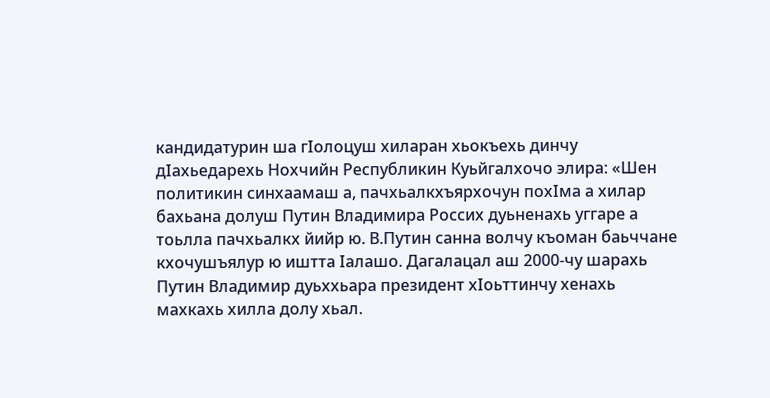кандидатурин ша гIолоцуш хиларан хьокъехь динчу дIахьедарехь Нохчийн Республикин Куьйгалхочо элира: «Шен политикин синхаамаш а, пачхьалкхъярхочун похIма а хилар бахьана долуш Путин Владимира Россих дуьненахь уггаре а тоьлла пачхьалкх йийр ю. В.Путин санна волчу къоман баьччане кхочушъялур ю иштта Iалашо. Дагалацал аш 2000-чу шарахь Путин Владимир дуьххьара президент хIоьттинчу хенахь махкахь хилла долу хьал.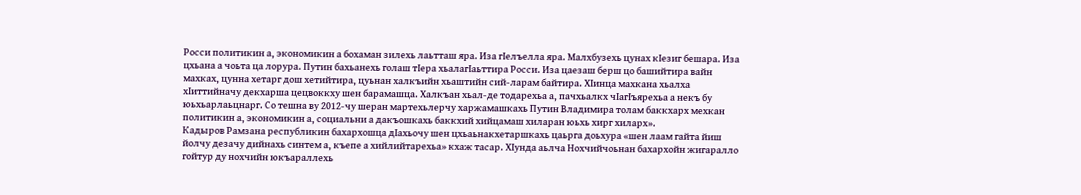Росси политикин а, экономикин а бохаман зилехь лаьтташ яра. Иза гIелъелла яра. Малхбузехь цунах кIезиг бешара. Иза цхьана а чоьта ца лорура. Путин бахьанехь голаш тIера хьалагIаьттира Росси. Иза цаезаш берш цо башийтира вайн махках, цунна хетарг дош хетийтира, цуьнан халкъийн хьаштийн сий-ларам байтира. ХIинца махкана хьалха хIиттийначу декхарша цецвоккху шен барамашца. Халкъан хьал-де тодарехьа а, пачхьалкх чIагIъярехьа а некъ бу юьхьарлаьцнарг. Со тешна ву 2012-чу шеран мартехьлерчу харжамашкахь Путин Владимира толам баккхарх мехкан политикин а, экономикин а, социальни а дакъошкахь баккхий хийцамаш хиларан юьхь хирг хиларх».
Кадыров Рамзана республикин бахархошца дIахьочу шен цхьаьнакхетаршкахь цаьрга доьхура «шен лаам гайта йиш йолчу дезачу дийнахь синтем а, къепе а хийлийтарехьа» кхаж тасар. ХIунда аьлча Нохчийчоьнан бахархойн жигаралло гойтур ду нохчийн юкъараллехь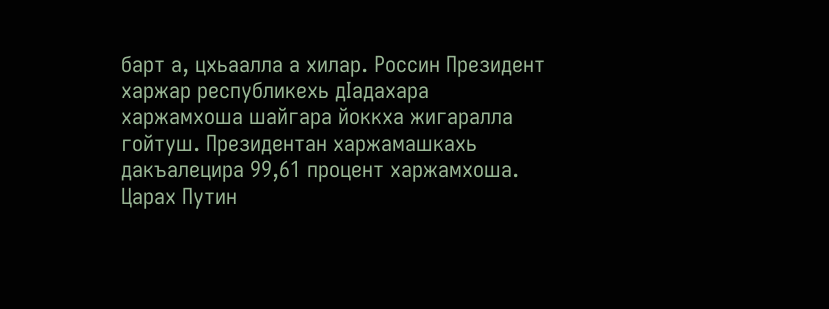барт а, цхьаалла а хилар. Россин Президент харжар республикехь дIадахара харжамхоша шайгара йоккха жигаралла гойтуш. Президентан харжамашкахь дакъалецира 99,61 процент харжамхоша. Царах Путин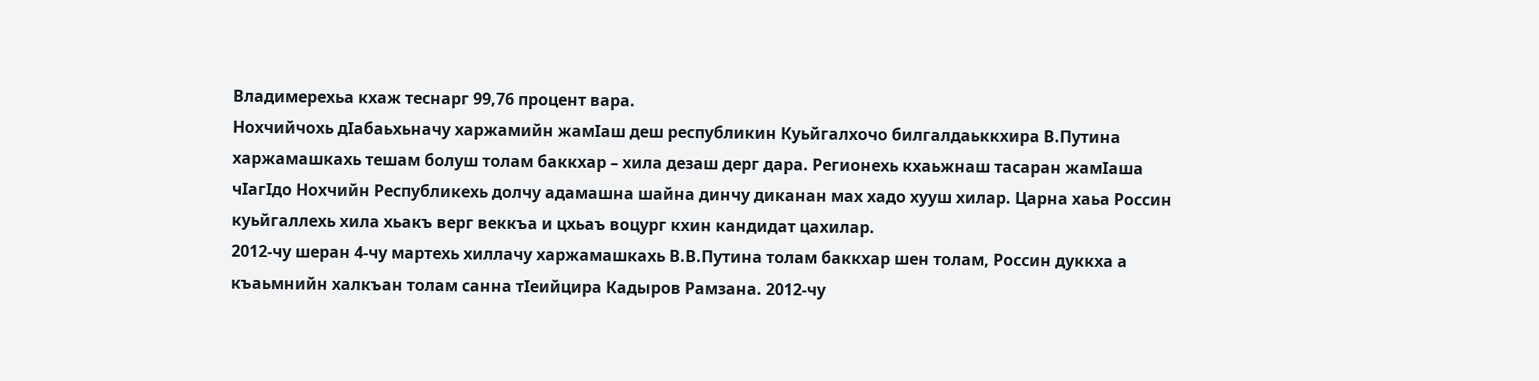Владимерехьа кхаж теснарг 99,76 процент вара.
Нохчийчохь дIабаьхьначу харжамийн жамIаш деш республикин Куьйгалхочо билгалдаьккхира В.Путина харжамашкахь тешам болуш толам баккхар – хила дезаш дерг дара. Регионехь кхаьжнаш тасаран жамIаша чIагIдо Нохчийн Республикехь долчу адамашна шайна динчу диканан мах хадо хууш хилар. Царна хаьа Россин куьйгаллехь хила хьакъ верг веккъа и цхьаъ воцург кхин кандидат цахилар.
2012-чу шеран 4-чу мартехь хиллачу харжамашкахь В.В.Путина толам баккхар шен толам, Россин дуккха а къаьмнийн халкъан толам санна тIеийцира Кадыров Рамзана. 2012-чу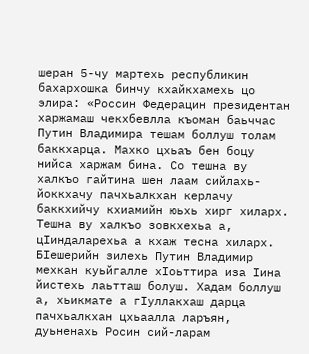шеран 5-чу мартехь республикин бахархошка бинчу кхайкхамехь цо элира: «Россин Федерацин президентан харжамаш чекхбевлла къоман баьччас Путин Владимира тешам боллуш толам баккхарца. Махко цхьаъ бен боцу нийса харжам бина. Со тешна ву халкъо гайтина шен лаам сийлахь-йоккхачу пачхьалкхан керлачу баккхийчу кхиамийн юьхь хирг хиларх. Тешна ву халкъо зовкхехьа а, цIиндаларехьа а кхаж тесна хиларх. БIешерийн зилехь Путин Владимир мехкан куьйгалле хIоьттира иза Iина йистехь лаьтташ болуш. Хадам боллуш а, хьикмате а гIуллакхаш дарца пачхьалкхан цхьаалла ларъян, дуьненахь Росин сий-ларам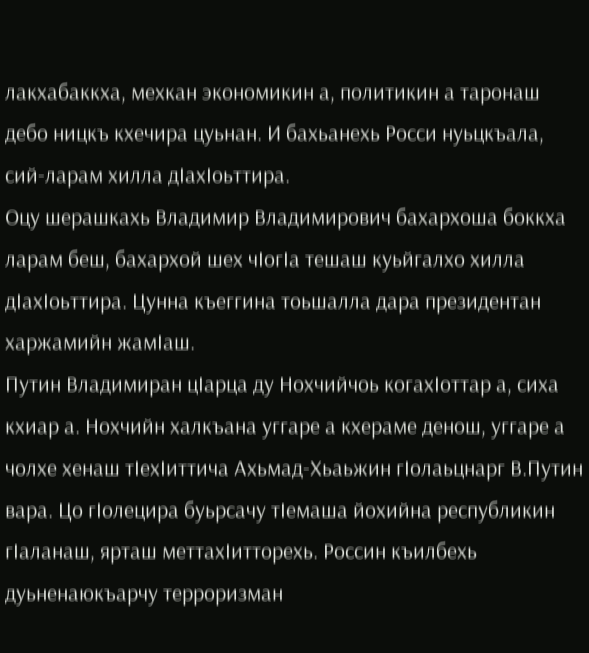лакхабаккха, мехкан экономикин а, политикин а таронаш дебо ницкъ кхечира цуьнан. И бахьанехь Росси нуьцкъала, сий-ларам хилла дIахIоьттира.
Оцу шерашкахь Владимир Владимирович бахархоша боккха ларам беш, бахархой шех чIогIа тешаш куьйгалхо хилла дIахIоьттира. Цунна къеггина тоьшалла дара президентан харжамийн жамIаш.
Путин Владимиран цIарца ду Нохчийчоь когахIоттар а, сиха кхиар а. Нохчийн халкъана уггаре а кхераме денош, уггаре а чолхе хенаш тIехIиттича Ахьмад-Хьаьжин гIолаьцнарг В.Путин вара. Цо гIолецира буьрсачу тIемаша йохийна республикин гIаланаш, ярташ меттахIитторехь. Россин къилбехь дуьненаюкъарчу терроризман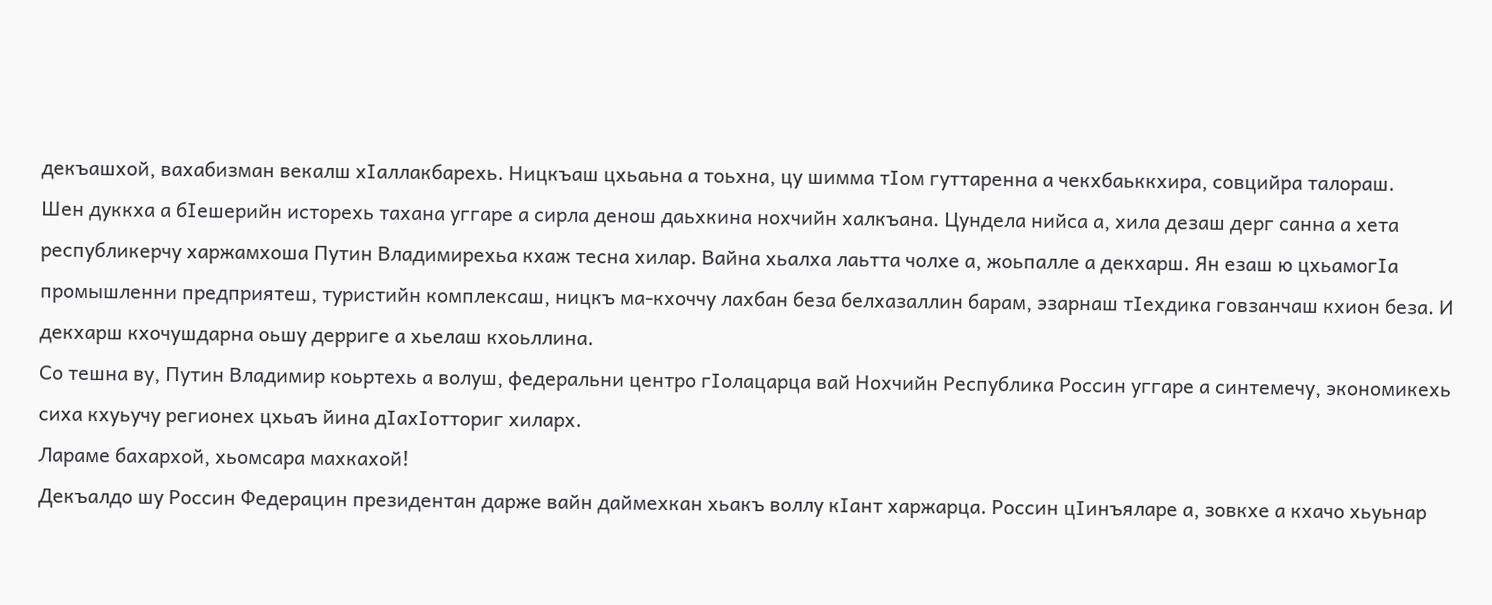декъашхой, вахабизман векалш хIаллакбарехь. Ницкъаш цхьаьна а тоьхна, цу шимма тIом гуттаренна а чекхбаьккхира, совцийра талораш.
Шен дуккха а бIешерийн исторехь тахана уггаре а сирла денош даьхкина нохчийн халкъана. Цундела нийса а, хила дезаш дерг санна а хета республикерчу харжамхоша Путин Владимирехьа кхаж тесна хилар. Вайна хьалха лаьтта чолхе а, жоьпалле а декхарш. Ян езаш ю цхьамогIа промышленни предприятеш, туристийн комплексаш, ницкъ ма-кхоччу лахбан беза белхазаллин барам, эзарнаш тIехдика говзанчаш кхион беза. И декхарш кхочушдарна оьшу дерриге а хьелаш кхоьллина.
Со тешна ву, Путин Владимир коьртехь а волуш, федеральни центро гIолацарца вай Нохчийн Республика Россин уггаре а синтемечу, экономикехь сиха кхуьучу регионех цхьаъ йина дIахIотториг хиларх.
Лараме бахархой, хьомсара махкахой!
Декъалдо шу Россин Федерацин президентан дарже вайн даймехкан хьакъ воллу кIант харжарца. Россин цIинъяларе а, зовкхе а кхачо хьуьнар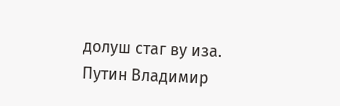долуш стаг ву иза. Путин Владимир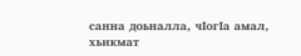санна доьналла, чIогIа амал, хьикмат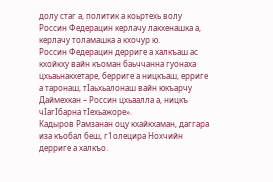долу стаг а, политик а коьртехь волу Россин Федерацин керлачу лакхенашка а, керлачу толамашка а кхочур ю.
Россин Федерацин дерриге а халкъаш ас кхойкху вайн къоман баьччанна гуонаха цхьаьнакхетаре, берриге а ницкъаш, ерриге а таронаш, тIаьхьалонаш вайн юкъарчу Даймехкан – Россин цхьаалла а, ницкъ чIагIбарна тIехьажоре».
Кадыров Рамзанан оцу кхайкхаман, даггара иза къобал беш, г1олецира Нохчийн дерриге а халкъо.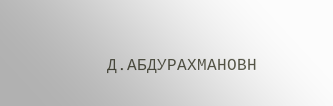Д.АБДУРАХМАНОВН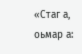«Стаг а, оьмар а: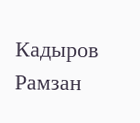Кадыров Рамзан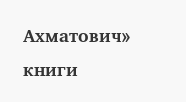Ахматович»
книги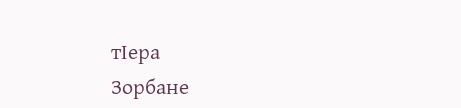тIера
Зорбане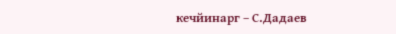кечйинарг – С.Дадаев